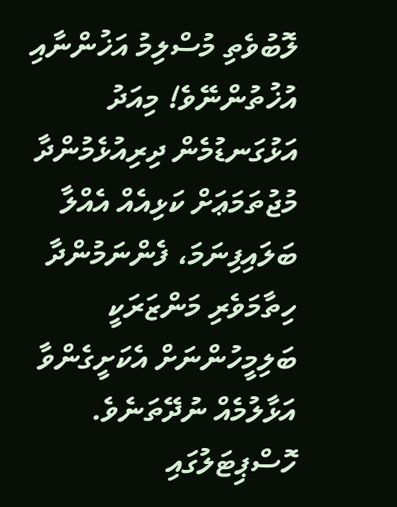ލޮބުވެތި މުސްލިމު އަޚުންނާއި އުޚުތުންނޭވެ! މިއަދު އަޅުގަނޑުމެން ދިރިއުޅެމުންދާ މުޖުތަމަޢަށް ކަޅިއެއް އެއްލާ ބަލައިފިނަމަ، ފެންނަމުންދާ ހިތާމަވެރި މަންޒަރަކީ ބަލިމީހުންނަށް އެކަށީގެންވާ އަޅާލުމެއް ނުދޭތަނެވެ. ހޮސްޕިޓަލުގައި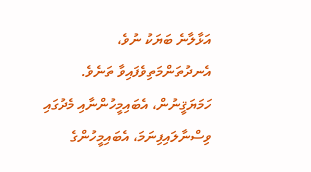އަޅާލާނެ ބަޔަކު ނުވެ، އެނދުތަންމަތިވެފައިވާ ތަނެވެ. ހަމަޔަޤީނުން، އެބައިމީހުންނާއި މެދުގައި ވިސްނާލައިފިނަމަ، އެބައިމީހުންގެ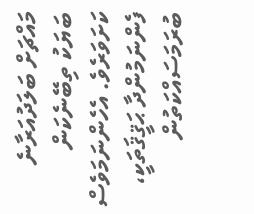މައްޗަށް ބަލަދުއަރާނެ ބަޔަކު ތިބޭނެކަން ކަށަވަރެވެ. އެހެންނަމަވެސް ފެންނަމުންދާ ޙަޤީޤަތަކީ، ބުރަމަސައްކަތުން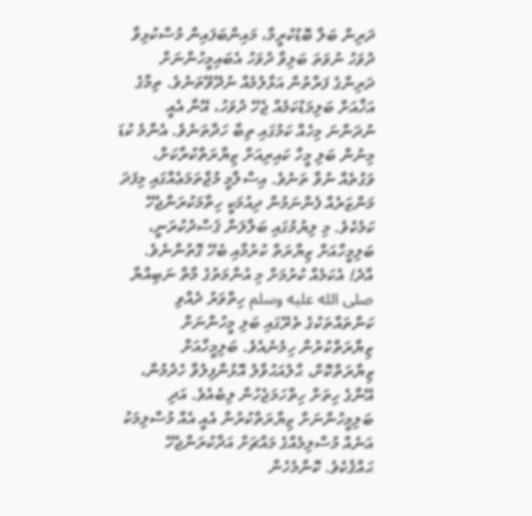ދަރިން ބަލާ ބޮޑުކުރީމާ، މައިންބަފައިން މުސްކުޅިވާ ދުވަހު ނުވަތަ ބަލިވާ ދުވަހު އެބައިމީހުންނަށް ދަރިންގެ ފަރާތުން އަޅާލުމެއް ނުދޭވޭތަނެވެ. ތިމާގެ އަޚާއަށް ބަލިމަޑުކަމެއް ޖެހޭ ދުވަހު، އޭނާ އެއީ ނުދަންނަ މިހެއް ކަމުގައި ތިބާ ހަދާތަނެވެ. އެންމެ ކުޑަ މިނުން ބަލި މީހާ ކައިރިއަށް ޒިޔާރަތްކުރާކަށް، ވަގުތެއް ނުވާ ތަނެވެ. އިސްލާމީ މުޖްތަމަޢެއްގައި މިފަދަ މަންޒަރެއް ފެންނަމުން ދިއުމަކީ ހިތާމަކުރަންޖެހޭ ކަމެކެވެ. މި ލިޔުމުގައި ބަލާލަން ޤަސްދުކުރަނީ، ބަލިމީހާއަށް ޒިޔާރަތް ކުރުމާއި ބެހޭ ގޮތުންނެވެ.
އާދެ! އެކަމެއް ކުރުމަށް މި އުންމަތުގެ މާތް ނަބިއްޔާ صلى الله عليه وسلم ހިތްވަރު ދެއްވި ކަންތައްތަކުގެ ތެރޭގައި ބަލި މީހުންނަށް ޒިޔާރަތްކުރުން ހިމެނެއެވެ. ބަލިމީހާއަށް ޒިޔާރަތްކޮށް، ޙާލުއަޙުވާލު އޮޅުންފިލުވާ ހެދުމުން، އޭނާގެ ހިތަށް ހިތްހަމަޖެހުން ލިބެއެވެ. އަދި ބަލިމީހުންނަށް ޒިޔާރަތްކުރުން އެއީ އެއް މުސްލިމަކު އަނެއް މުސްލިމެއްގެ މައްޗަށް އަދާކުރަންޖެހޭ ޙައްޤެކެވެ. ކޮންމެހެން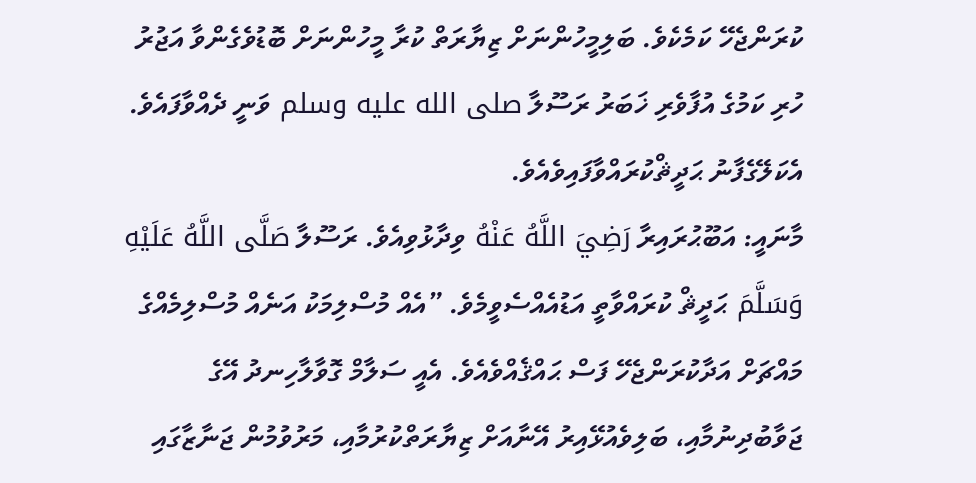ކުރަންޖެހޭ ކަމެކެވެ. ބަލިމީހުންނަށް ޒިޔާރަތް ކުރާ މީހުންނަށް ބޮޑުވެގެންވާ އަޖުރު ހުރި ކަމުގެ އުފާވެރި ޚަބަރު ރަސޫލާ صلى الله عليه وسلم ވަނީ ދެއްވާފައެވެ.
އެކަލޭގެފާނު ޙަދީޘްކުރައްވާފައިވެއެވެ.
މާނައީ: އަބޫޙުރައިރާ رَضِيَ اللَّهُ عَنْهُ ވިދާޅުވިއެވެ. ރަސޫލާ صَلَّى اللَّهُ عَلَيْهِ وَسَلَّمَ ޙަދީޘް ކުރައްވާތީ އަޑުއެއްސެވީމެވެ. ”އެއް މުސްލިމަކު އަނެއް މުސްލިމެއްގެ މައްޗަށް އަދާކުރަންޖެހޭ ފަސް ޙައްޤެއްވެއެވެ. އެއީ ސަލާމް ގޮވާލާހިނދު އޭގެ ޖަވާބުދިނުމާއި، ބަލިވެއުޅޭއިރު އޭނާއަށް ޒިޔާރަތްކުރުމާއި، މަރުވުމުން ޖަނާޒާގައި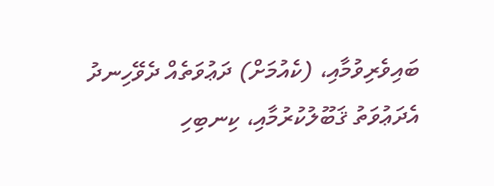ބައިވެރިވުމާއި، (ކެއުމަށް) ދަޢުވަތެއް ދެވޭހިނދު އެދަޢުވަތު ޤަބޫލުކުރުމާއި، ކިނބިހި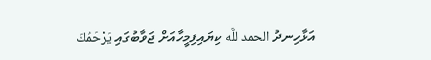އަޅާހިނދު الحمد للَّه ކިޔައިފިމީހާއަށް ޖަވާބުގައި يَرْحَمُكَ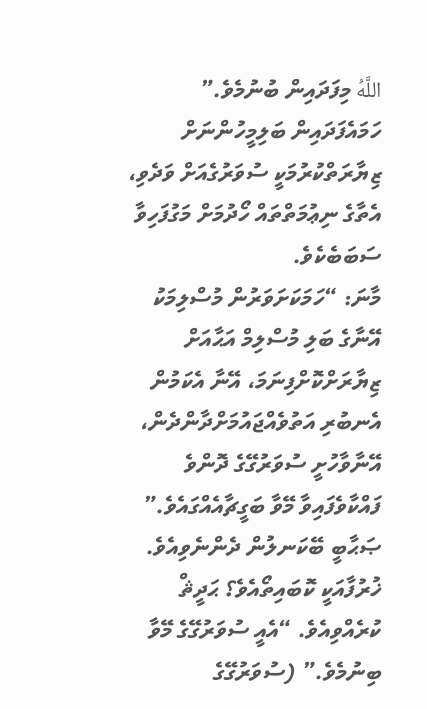اللَّهُ މިފަދައިން ބުނުމެވެ.”
ހަމައެފަދައިން ބަލިމީހުންނަށް ޒިޔާރަތްކުރުމަކީ ސުވަރުގެއަށް ވަދެވި، އެތާގެ ނިޢުމަތްތައް ހޯދުމަށް މަގުފަހިވާ ސަބަބެކެވެ.
މާނަ: “ހަމަކަށަވަރުން މުސްލިމަކު އޭނާގެ ބަލި މުސްލިމް އަޙާއަށް ޒިޔާރަށްކޮށްފިނަމަ، އޭނާ އެކަމުން އެނބުރި އަތުވެއްޖައުމަށްދާންދެން، އޭނާވާހުށީ ސުވަރުގޭގެ ދޮންވެ ފައްކާވެފައިވާ މޭވާ ބަގީޗާއެއްގައެވެ.” ޞަޙާބީ ބޭކަނލުން ދެންނެވިއެވެ. ޚުރުފާއަކީ ކޮބައިތޯއެވެ؟ ޙަދީޘް ކުރެއްވިއެވެ. “އެއީ ސުވަރުގޭގެ މޭވާ ބިނުމެވެ.” (ސުވަރުގޭގެ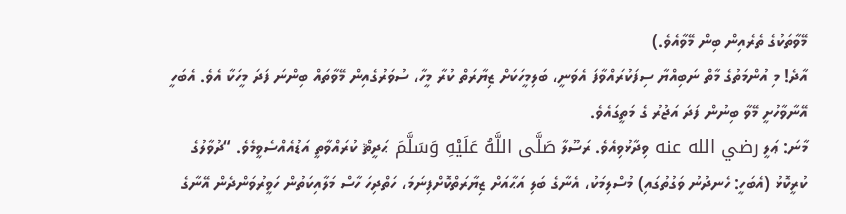މޭވާތަކުގެ ތެރެއިން ބިން މޭވާއެވެ.)
އާދެ! މި އުންމަތުގެ މާތް ނަބިއްޔާ ސިފަކުރައްވާފަ އެވަނީ، ބަލިމީހަކަށް ޒިޔާރަތް ކުރާ މީހާ، ސުވަރުގެއިން މޭވާތައް ބިންނަ ފަދަ މީހަކާ އެވެ. އެބަހީ އޭނާވާހުށީ މޭވާ ބިނުން ފަދަ އަޖުރު ގެ މަތީގައެވެ.
މާނަ: ޢަލީ رضي الله عنه ވިދާޅުވިއެވެ. ރަސޫލާ صَلَّى اللَّهُ عَلَيْهِ وَسَلَّمَ ޙަދީޘް ކުރައްވާތީ އަޑުއެއްސެވީމެވެ. “ދުވާލުގެ ކުރީކޮޅު (އެބަހީ: ހެނދުނު ވަގުތުގައި) މުސްލިމަކު، އެނާގެ ބަލި އަޙާއަށް ޒިޔާރަތްކޮށްފިނަމަ، ހަތްދިހަ ހާސް މަލާއިކަތުން ހަވީރުވަންދެން އޭނާގެ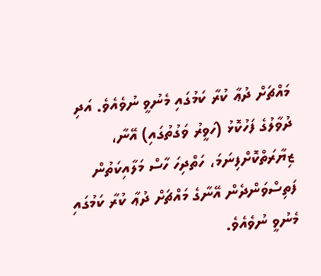މައްޗަށް ދުޢާ ކުރާ ކަމުގައި މެނުވީ ނުވެއެވެ. އަދި ދުވާލުގެ ފަހުކޮޅު (ހަވީރު ވަގުތުގައި) އޭނާ، ޒިޔާރަތްކޮށްފިނަމަ، ހަތްދިހަ ހާސް މަލާއިކަތުން ފަތިސްވަންދެން އޭނާގެ މައްޗަށް ދުޢާ ކުރާ ކަމުގައި މެނުވީ ނުވެއެވެ.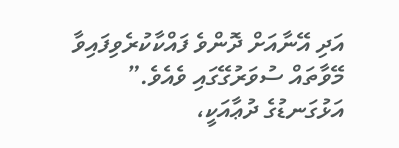އަދި އޭނާއަށް ދޮންވެ ފައްކާކުރެވިފައިވާ މޭވާތައް ސުވަރުގޭގައި ވެއެވެ.”
އަޅުގަނޑުގެ ދުޢާއަކީ،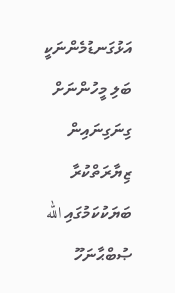އަޅުގަނޑުމެންނަކީ ބަލި މީހުންނަށް ގިނަގިނައިން ޒިޔާރަތްކުރާ ބަޔަކުކަމުގައި الله ޞުބްޙާނަހޫ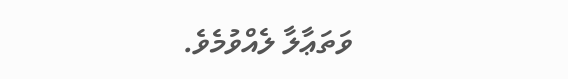ވަތަޢާލާ ލެއްވުމެވެ.